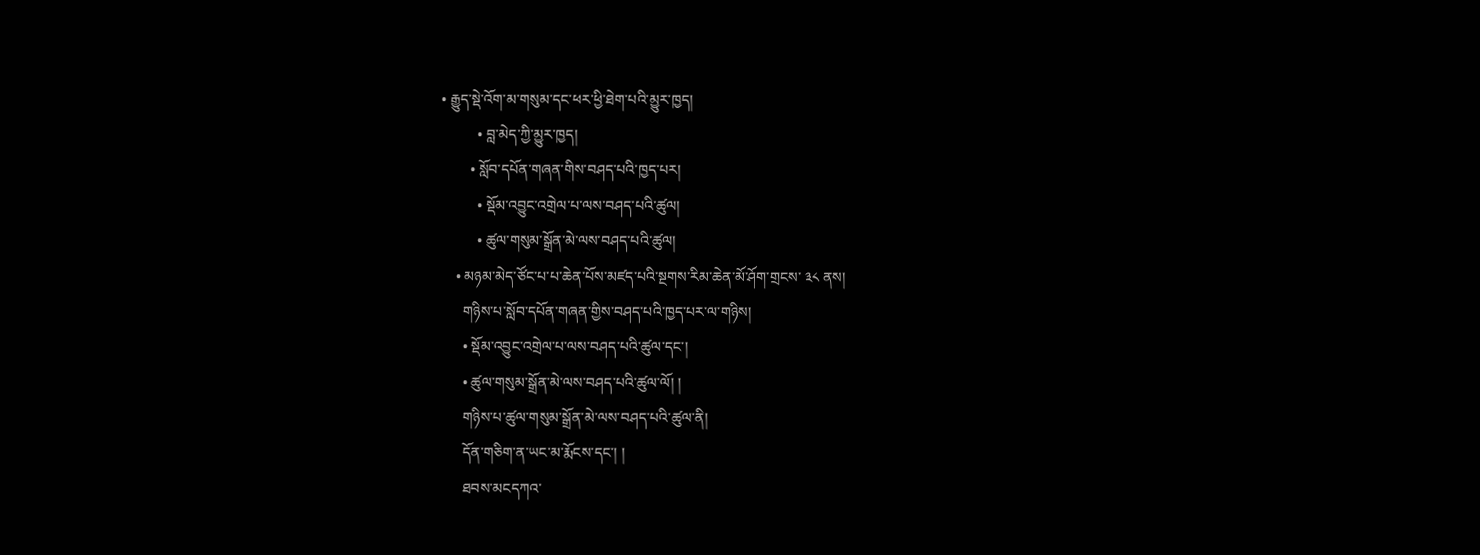• རྒྱུད་སྡེ་འོག་མ་གསུམ་དང་ཕར་ཕྱི་ཐེག་པའི་མྱུར་ཁྱད།
          • བླ་མེད་ཀྱི་མྱུར་ཁྱད།
        • སློབ་དཔོན་གཞན་གིས་བཤད་པའི་ཁྱད་པར།
          • སྡོམ་འབྱུང་འགྲེལ་པ་ལས་བཤད་པའི་ཚུལ།
          • ཚུལ་གསུམ་སྒྲོན་མེ་ལས་བཤད་པའི་ཚུལ།
    • མཉམ་མེད་ཙོང་པ་པ་ཆེན་པོས་མཛད་པའི་སྔགས་རིམ་ཆེན་མོ་ཤོག་གྲངས་ ༣༨ ནས།
      གཉིས་པ་སློབ་དཔོན་གཞན་གྱིས་བཤད་པའི་ཁྱད་པར་ལ་གཉིས།
      • སྡོམ་འབྱུང་འགྲེལ་པ་ལས་བཤད་པའི་ཚུལ་དང་།
      • ཚུལ་གསུམ་སྒྲོན་མེ་ལས་བཤད་པའི་ཚུལ་ལོ། །
      གཉིས་པ་ཚུལ་གསུམ་སྒྲོན་མེ་ལས་བཤད་པའི་ཚུལ་ནི།
      དོན་གཅིག་ན་ཡང་མ་རྨོངས་དང་། །
      ཐབས་མངདཀའ་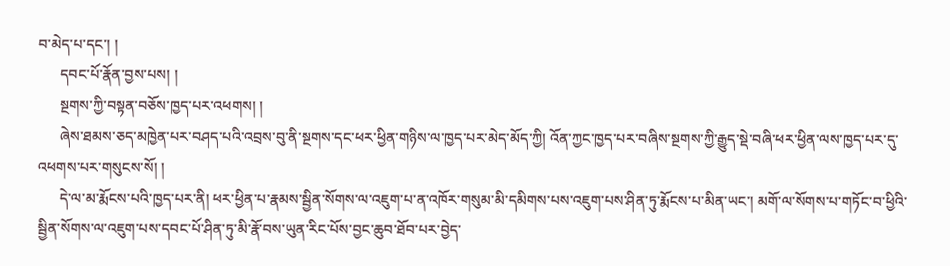བ་མེད་པ་དང་། །
      དབང་པོ་རྣོན་བྱས་པས། །
      སྔགས་ཀྱི་བསྟན་བཅོས་ཁྱད་པར་འཕགས། །
      ཞེས་ཐམས་ཅད་མཁྱེན་པར་བཤད་པའི་འབྲས་བུ་ནི་སྔགས་དང་ཕར་ཕྱིན་གཉིས་ལ་ཁྱད་པར་མེད་མོད་ཀྱི། འོན་ཀྱང་ཁྱད་པར་བཞིས་སྔགས་ཀྱི་རྒྱུད་སྡེ་བཞི་ཕར་ཕྱིན་ལས་ཁྱད་པར་དུ་འཕགས་པར་གསུངས་སོ། །
      དེ་ལ་མ་རྨོངས་པའི་ཁྱད་པར་ནི། ཕར་ཕྱིན་པ་རྣམས་སྦྱིན་སོགས་ལ་འཇུག་པ་ན་འཁོར་གསུམ་མི་དམིགས་པས་འཇུག་པས་ཤིན་ཏུ་རྨོངས་པ་མིན་ཡང་། མགོ་ལ་སོགས་པ་གཏོང་བ་ཕྱིའི་སྦྱིན་སོགས་ལ་འཇུག་པས་དབང་པོ་ཤིན་ཏུ་མི་རྣོ་བས་ཡུན་རིང་པོས་བྱང་ཆུབ་ཐོབ་པར་བྱེད་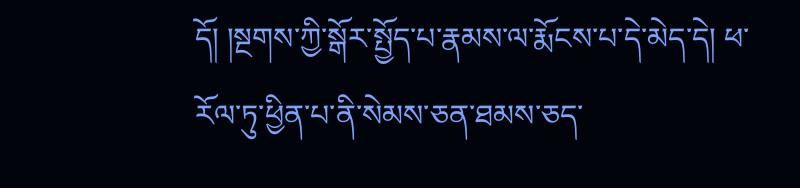དོ། །སྔགས་ཀྱི་སྒོར་སྤྱོད་པ་རྣམས་ལ་རྨོངས་པ་དེ་མེད་དེ། ཕ་རོལ་ཏུ་ཕྱིན་པ་ནི་སེམས་ཅན་ཐམས་ཅད་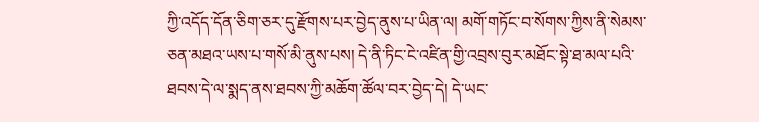ཀྱི་འདོད་དོན་ཅིག་ཅར་དུ་རྫོགས་པར་བྱེད་ནུས་པ་ཡིན་ལ། མགོ་གཏོང་བ་སོགས་ཀྱིས་ནི་སེམས་ཅན་མཐའ་ཡས་པ་གསོ་མི་ནུས་པས། དེ་ནི་ཏིང་ངེ་འཛིན་གྱི་འབྲས་བུར་མཐོང་སྟེ་ཐ་མལ་པའི་ཐབས་དེ་ལ་སྨད་ནས་ཐབས་ཀྱི་མཆོག་ཚོལ་བར་བྱེད་དེ། དེ་ཡང་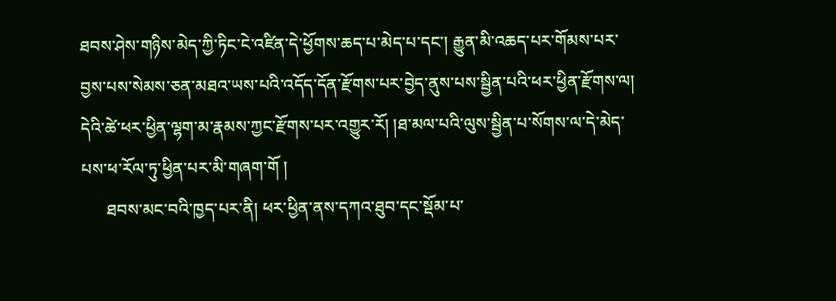ཐབས་ཤེས་གཉིས་མེད་ཀྱི་ཏིང་ངེ་འཛིན་དེ་ཕྱོགས་ཆད་པ་མེད་པ་དང་། རྒྱུན་མི་འཆད་པར་གོམས་པར་བྱས་པས་སེམས་ཅན་མཐའ་ཡས་པའི་འདོད་དོན་རྫོགས་པར་བྱེད་ནུས་པས་སྦྱིན་པའི་ཕར་ཕྱིན་རྫོགས་ལ། དེའི་ཚེ་ཕར་ཕྱིན་ལྷག་མ་རྣམས་ཀྱང་རྫོགས་པར་འགྱུར་རོ། །ཐ་མལ་པའི་ལུས་སྦྱིན་པ་སོགས་ལ་དེ་མེད་པས་ཕ་རོལ་ཏུ་ཕྱིན་པར་མི་གཞག་གོ །
      ཐབས་མང་བའི་ཁྱད་པར་ནི། ཕར་ཕྱིན་ནས་དཀའ་ཐུབ་དང་སྡོམ་པ་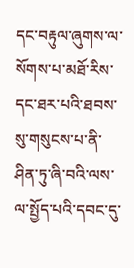དང་བརྟུལ་ཞུགས་ལ་སོགས་པ་མཐོ་རིས་དང་ཐར་པའི་ཐབས་སུ་གསུངས་པ་ནི་ཤིན་ཏུ་ཞི་བའི་ལས་ལ་སྤྱོད་པའི་དབང་དུ་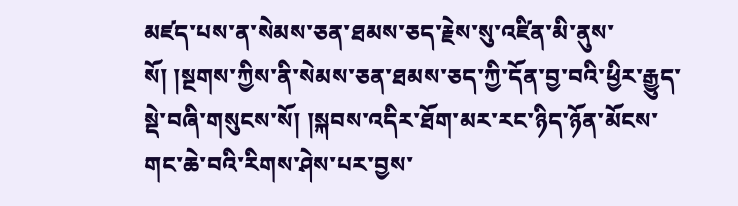མཛད་པས་ན་སེམས་ཅན་ཐམས་ཅད་རྗེས་སུ་འཛིན་མི་ནུས་སོ། །སྔགས་ཀྱིས་ནི་སེམས་ཅན་ཐམས་ཅད་ཀྱི་དོན་བྱ་བའི་ཕྱིར་རྒྱུད་སྡེ་བཞི་གསུངས་སོ། །སྐབས་འདིར་ཐོག་མར་རང་ཉིད་ཉོན་མོངས་གང་ཆེ་བའི་རིགས་ཤེས་པར་བྱས་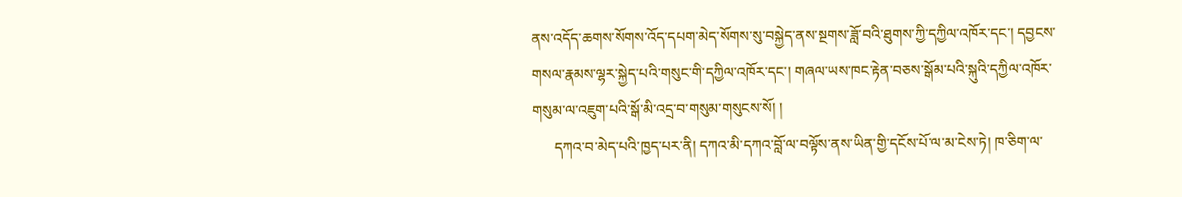ནས་འདོད་ཆགས་སོགས་འོད་དཔག་མེད་སོགས་སུ་བསྐྱེད་ནས་སྔགས་ཟློ་བའི་ཐུགས་ཀྱི་དཀྱིལ་འཁོར་དང་། དབྱངས་གསལ་རྣམས་ལྷར་སྐྱེད་པའི་གསུང་གི་དཀྱིལ་འཁོར་དང་། གཞལ་ཡས་ཁང་རྟེན་བཅས་སྒོམ་པའི་སྐུའི་དཀྱིལ་འཁོར་གསུམ་ལ་འཇུག་པའི་སྒོ་མི་འདྲ་བ་གསུམ་གསུངས་སོ། །
      དཀའ་བ་མེད་པའི་ཁྱད་པར་ནི། དཀའ་མི་དཀའ་བློ་ལ་བལྟོས་ནས་ཡིན་གྱི་དངོས་པོ་ལ་མ་ངེས་ཏེ། ཁ་ཅིག་ལ་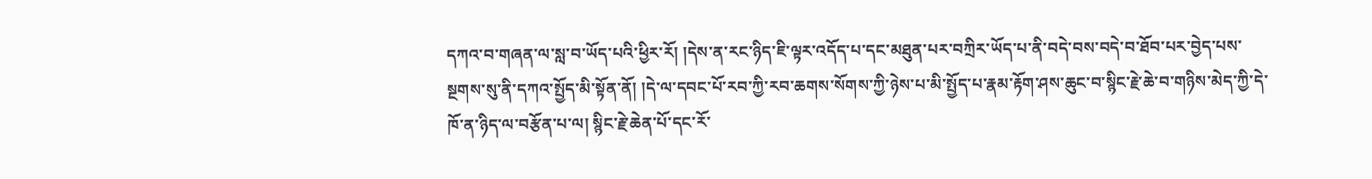དཀའ་བ་གཞན་ལ་སླ་བ་ཡོད་པའི་ཕྱིར་རོ། །དེས་ན་རང་ཉིད་ཇི་ལྟར་འདོད་པ་དང་མཐུན་པར་བཀྲིར་ཡོད་པ་ནི་བདེ་བས་བདེ་བ་ཐོབ་པར་བྱེད་པས་སྔགས་སུ་ནི་དཀའ་སྤྱོད་མི་སྟོན་ནོ། །དེ་ལ་དབང་པོ་རབ་ཀྱི་རབ་ཆགས་སོགས་ཀྱི་ཉེས་པ་མི་སྤྱོད་པ་རྣམ་རྟོག་ཤས་ཆུང་བ་སྙིང་རྗེ་ཆེ་བ་གཉིས་མེད་ཀྱི་དེ་ཁོ་ན་ཉིད་ལ་བརྩོན་པ་ལ། སྙིང་རྗེ་ཆེན་པོ་དང་རོ་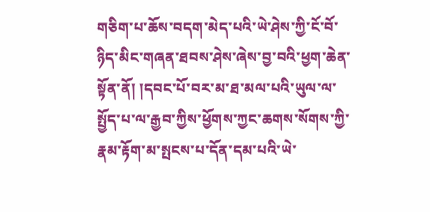གཅིག་པ་ཆོས་བདག་མེད་པའི་ཡེ་ཤེས་ཀྱི་ངོ་བོ་ཉིད་མིང་གཞན་ཐབས་ཤེས་ཞེས་བྱ་བའི་ཕྱག་ཆེན་སྟོན་ནོ། །དབང་པོ་བར་མ་ཐ་མལ་པའི་ཡུལ་ལ་སྤྱོད་པ་ལ་རྒྱབ་ཀྱིས་ཕྱོགས་ཀྱང་ཆགས་སོགས་ཀྱི་རྣམ་རྟོག་མ་སྤངས་པ་དོན་དམ་པའི་ཡེ་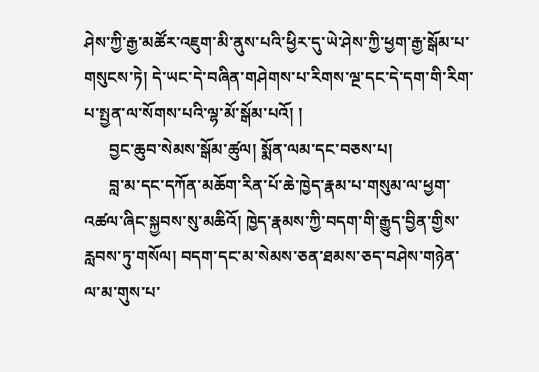ཤེས་ཀྱི་རྒྱ་མཚོར་འཇུག་མི་ནུས་པའི་ཕྱིར་དུ་ཡེ་ཤེས་ཀྱི་ཕྱག་རྒྱ་སྒོམ་པ་གསུངས་ཏེ། དེ་ཡང་དེ་བཞིན་གཤེགས་པ་རིགས་ལྔ་དང་དེ་དག་གི་རིག་པ་སྤྱན་ལ་སོགས་པའི་ལྷ་མོ་སྒོམ་པའོ། །
      བྱང་ཆུབ་སེམས་སྒོམ་ཚུལ། སྨོན་ལམ་དང་བཅས་པ།
      བླ་མ་དང་དཀོན་མཆོག་རིན་པོ་ཆེ་ཁྱེད་རྣམ་པ་གསུམ་ལ་ཕྱག་འཚལ་ཞིང་སྐྱབས་སུ་མཆིའོ། ཁྱེད་རྣམས་ཀྱི་བདག་གི་རྒྱུད་བྱིན་གྱིས་རླབས་ཏུ་གསོལ། བདག་དང་མ་སེམས་ཅན་ཐམས་ཅད་བཤེས་གཉེན་ལ་མ་གུས་པ་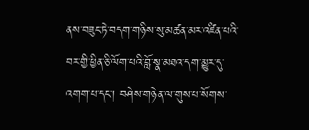ནས་བཟུང་ཏེ་བདག་གཉིས་སུ་མཚན་མར་འཛིན་པའི་བར་གྱི་ཕྱིན་ཅི་ལོག་པའི་བློ་སྣ་མཐའ་དག་མྱུར་དུ་འགག་པ་དང་། བཤེས་གཉེན་ལ་གུས་པ་སོགས་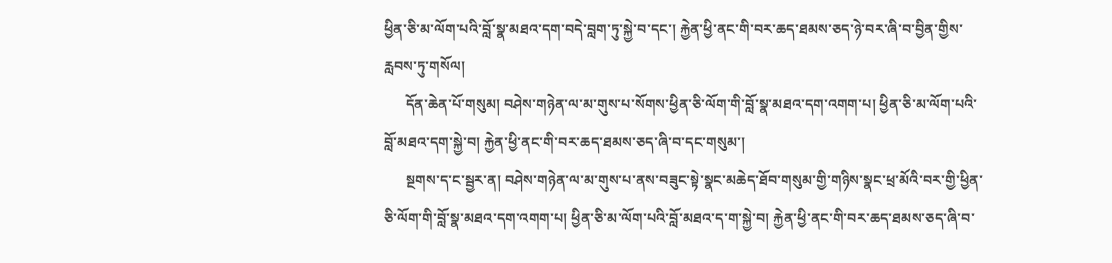ཕྱིན་ཅི་མ་ལོག་པའི་བློ་སྣ་མཐའ་དག་བདེ་བླག་ཏུ་སྐྱེ་བ་དང་། རྐྱེན་ཕྱི་ནང་གི་བར་ཆད་ཐམས་ཅད་ཉེ་བར་ཞི་བ་བྱིན་གྱིས་རླབས་ཏུ་གསོལ།
      དོན་ཆེན་པོ་གསུམ། བཤེས་གཉེན་ལ་མ་གུས་པ་སོགས་ཕྱིན་ཅི་ལོག་གི་བློ་སྣ་མཐའ་དག་འགག་པ། ཕྱིན་ཅི་མ་ལོག་པའི་བློ་མཐའ་དག་སྐྱེ་བ། རྐྱེན་ཕྱི་ནང་གི་བར་ཆད་ཐམས་ཅད་ཞི་བ་དང་གསུམ་།
      སྔགས་ད་ང་སྦྱར་ན། བཤེས་གཉེན་ལ་མ་གུས་པ་ནས་བཟུང་སྟེ་སྣང་མཆེད་ཐོབ་གསུམ་གྱི་གཉིས་སྣང་ཕྲ་མོའི་བར་གྱི་ཕྱིན་ཅི་ལོག་གི་བློ་སྣ་མཐའ་དག་འགག་པ། ཕྱིན་ཅི་མ་ལོག་པའི་བློ་མཐའ་ད་ག་སྐྱེ་བ། རྐྱེན་ཕྱི་ནང་གི་བར་ཆད་ཐམས་ཅད་ཞི་བ་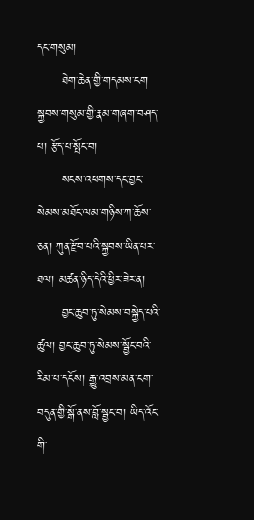དང་གསུམ།
      ཐེག་ཆེན་གྱི་གདམས་ངག སྐྱབས་གསུམ་གྱི་རྣམ་གཞག་བཤད་པ། རྩོད་པ་སྤོང་བ།
      སངས་འཕགས་དང་བྱང་སེམས་མཐོང་ལམ་གཉིས་ཀ་ཆོས་ཅན། ཀུན་རྫོབ་པའི་སྐྱབས་ཡིན་པར་ཐལ། མཚན་ཉིད་དེའི་ཕྱིར་ཟེར་ན།
      བྱང་ཆུབ་ཏུ་སེམས་བསྐྱེད་པའི་ཚུལ། བྱང་ཆུབ་ཏུ་སེམས་སྦྱོང་བའི་རིམ་པ་དངོས། རྒྱུ་འབྲས་མན་ངག་བདུན་གྱི་སྒོ་ནས་བློ་སྦྱང་བ། ཡིད་འོང་གི་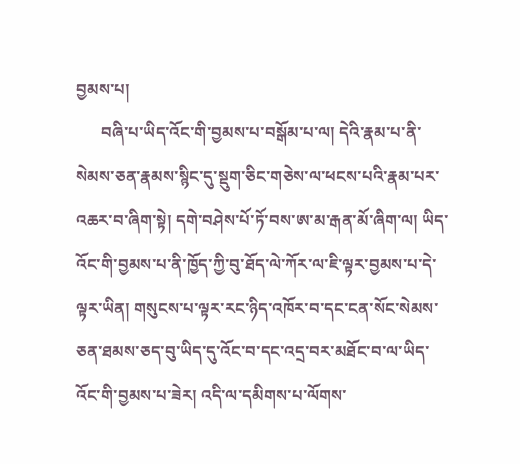བྱམས་པ།
      བཞི་པ་ཡིད་འོང་གི་བྱམས་པ་བསྒོམ་པ་ལ། དེའི་རྣམ་པ་ནི་སེམས་ཅན་རྣམས་སྙིང་དུ་སྡུག་ཅིང་གཅེས་ལ་ཕངས་པའི་རྣམ་པར་འཆར་བ་ཞིག་སྟེ། དགེ་བཤེས་པོ་ཏོ་བས་ཨ་མ་རྒན་མོ་ཞིག་ལ། ཡིད་འོང་གི་བྱམས་པ་ནི་ཁྱོད་ཀྱི་བུ་ཐོད་ལེ་ཀོར་ལ་ཇི་ལྟར་བྱམས་པ་དེ་ལྟར་ཡིན། གསུངས་པ་ལྟར་རང་ཉིད་འཁོར་བ་དང་ངན་སོང་སེམས་ཅན་ཐམས་ཅད་བུ་ཡིད་དུ་འོང་བ་དང་འདྲ་བར་མཐོང་བ་ལ་ཡིད་འོང་གི་བྱམས་པ་ཟེར། འདི་ལ་དམིགས་པ་ལོགས་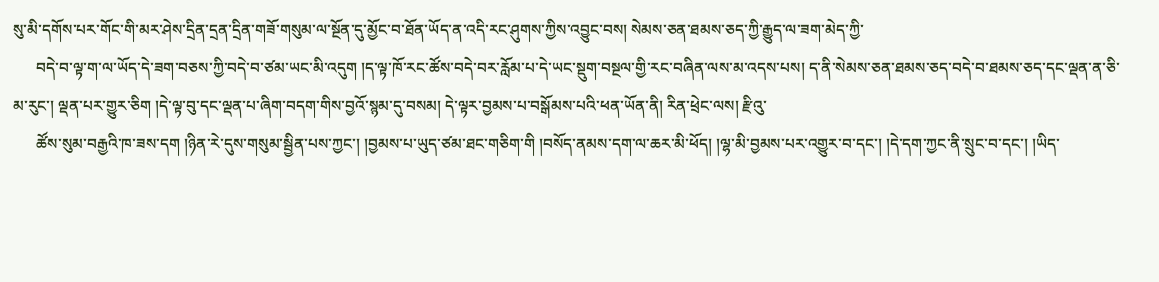སུ་མི་དགོས་པར་གོང་གི་མར་ཤེས་དྲིན་དྲན་དྲིན་གཟོ་གསུམ་ལ་སྔོན་དུ་མྱོང་བ་ཐོན་ཡོད་ན་འདི་རང་ཤུགས་ཀྱིས་འབྱུང་བས། སེམས་ཅན་ཐམས་ཅད་ཀྱི་རྒྱུད་ལ་ཟག་མེད་ཀྱི་
      བདེ་བ་ལྟ་ག་ལ་ཡོད་དེ་ཟག་བཅས་ཀྱི་བདེ་བ་ཙམ་ཡང་མི་འདུག །ད་ལྟ་ཁོ་རང་ཚོས་བདེ་བར་རློམ་པ་དེ་ཡང་སྡུག་བསྔལ་གྱི་རང་བཞིན་ལས་མ་འདས་པས། ད་ནི་སེམས་ཅན་ཐམས་ཅད་བདེ་བ་ཐམས་ཅད་དང་ལྡན་ན་ཅི་མ་རུང་། ལྡན་པར་གྱུར་ཅིག །དེ་ལྟ་བུ་དང་ལྡན་པ་ཞིག་བདག་གིས་བྱའོ་སྙམ་དུ་བསམ། དེ་ལྟར་བྱམས་པ་བསྒོམས་པའི་ཕན་ཡོན་ནི། རིན་ཕྲེང་ལས། རྫིའུ་
      ཚོས་སུམ་བརྒྱའི་ཁ་ཟས་དག །ཉིན་རེ་དུས་གསུམ་སྦྱིན་པས་ཀྱང་། །བྱམས་པ་ཡུད་ཙམ་ཐང་གཅིག་གི །བསོད་ནམས་དག་ལ་ཆར་མི་ཕོད། །ལྷ་མི་བྱམས་པར་འགྱུར་བ་དང་། །དེ་དག་ཀྱང་ནི་སྲུང་བ་དང་། །ཡིད་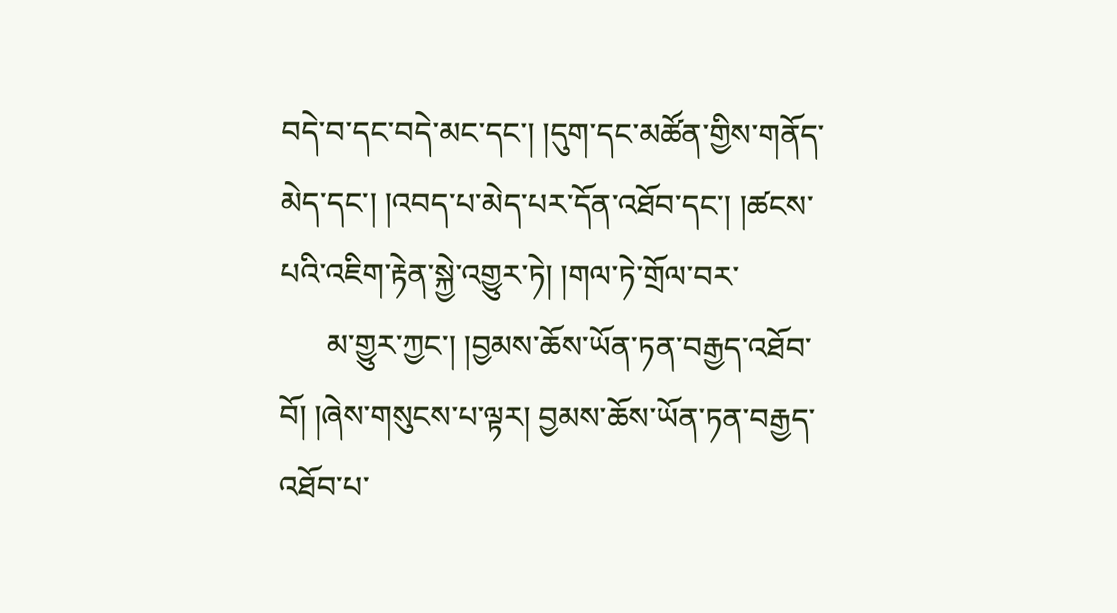བདེ་བ་དང་བདེ་མང་དང་། །དུག་དང་མཚོན་གྱིས་གནོད་མེད་དང་། །འབད་པ་མེད་པར་དོན་འཐོབ་དང་། །ཚངས་པའི་འཇིག་རྟེན་སྐྱེ་འགྱུར་ཏེ། །གལ་ཏེ་གྲོལ་བར་
      མ་གྱུར་ཀྱང་། །བྱམས་ཆོས་ཡོན་ཏན་བརྒྱད་འཐོབ་བོ། །ཞེས་གསུངས་པ་ལྟར། བྱམས་ཆོས་ཡོན་ཏན་བརྒྱད་འཐོབ་པ་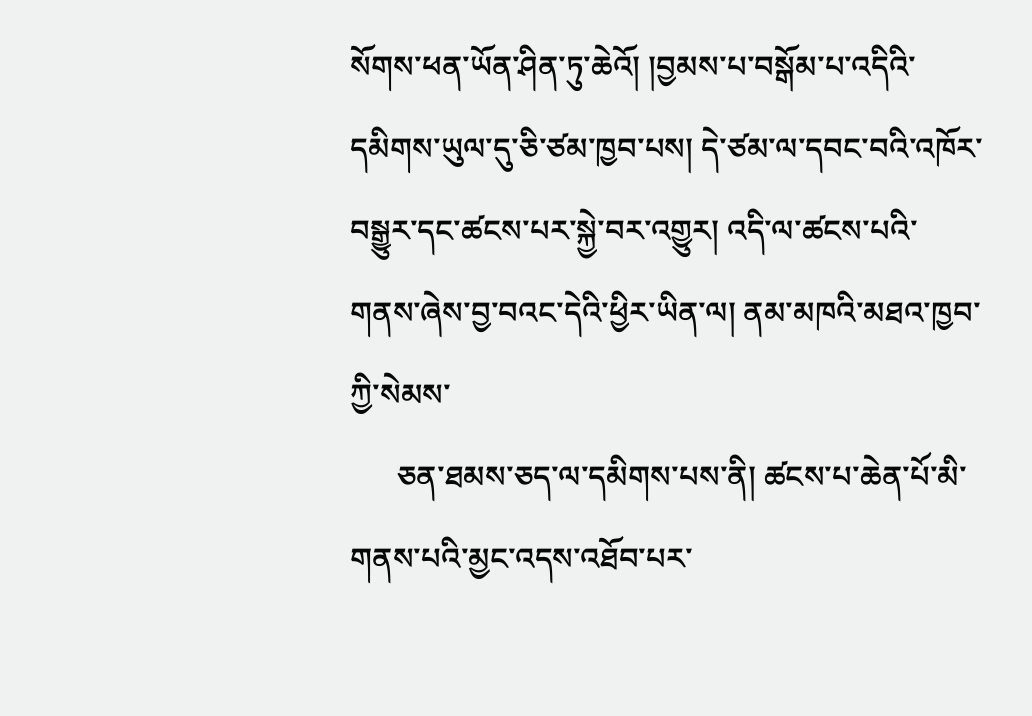སོགས་ཕན་ཡོན་ཤིན་ཏུ་ཆེའོ། །བྱམས་པ་བསྒོམ་པ་འདིའི་དམིགས་ཡུལ་དུ་ཅི་ཙམ་ཁྱབ་པས། དེ་ཙམ་ལ་དབང་བའི་འཁོར་བསྒྱུར་དང་ཚངས་པར་སྐྱེ་བར་འགྱུར། འདི་ལ་ཚངས་པའི་གནས་ཞེས་བྱ་བའང་དེའི་ཕྱིར་ཡིན་ལ། ནམ་མཁའི་མཐའ་ཁྱབ་ཀྱི་སེམས་
      ཅན་ཐམས་ཅད་ལ་དམིགས་པས་ནི། ཚངས་པ་ཆེན་པོ་མི་གནས་པའི་མྱང་འདས་འཐོབ་པར་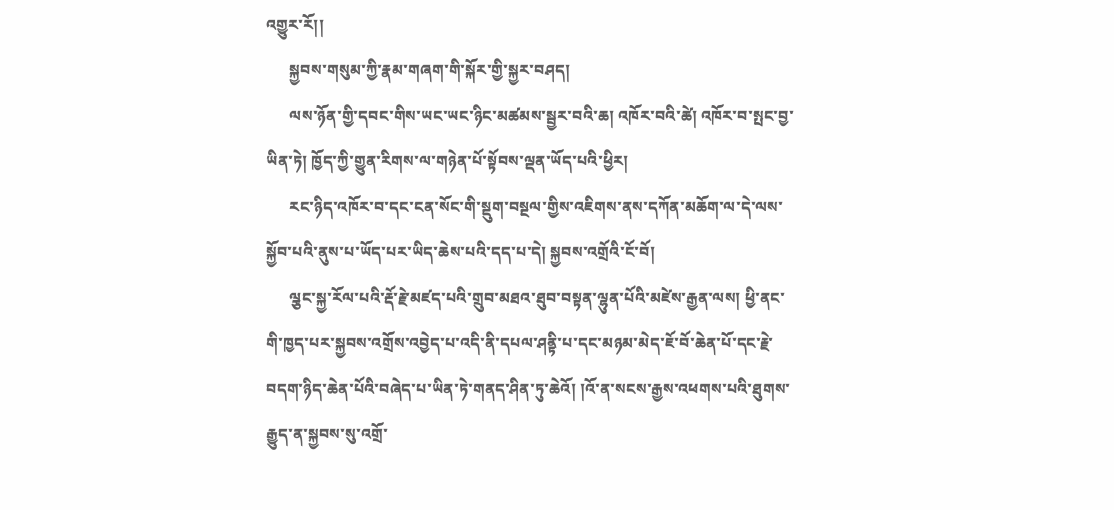འགྱུར་རོ།།
      སྐྱབས་གསུམ་ཀྱི་རྣམ་གཞག་གི་སྐོར་གྱི་སྐྱར་བཤད།
      ལས་ཉོན་གྱི་དབང་གིས་ཡང་ཡང་ཉིང་མཚམས་སྦྱར་བའི་ཆ། འཁོར་བའི་ཚེ། འཁོར་བ་སྤང་བྱ་ཡིན་ཏེ། ཁྱོད་ཀྱི་གྱུན་རིགས་ལ་གཉེན་པོ་སྟོབས་ལྡན་ཡོད་པའི་ཕྱིར།
      རང་ཉིད་འཁོར་བ་དང་ངན་སོང་གི་སྡུག་བསྔལ་གྱིས་འཇིགས་ནས་དཀོན་མཆོག་ལ་དེ་ལས་སྐྱོབ་པའི་ནུས་པ་ཡོད་པར་ཡིད་ཆེས་པའི་དད་པ་དེ། སྐྱབས་འགྲོའི་ངོ་བོ།
      ལྕང་སྐྱ་རོལ་པའི་རྡོ་རྗེ་མཛད་པའི་གྲུབ་མཐའ་ཐུབ་བསྟན་ལྷུན་པོའི་མཛེས་རྒྱན་ལས། ཕྱི་ནང་གི་ཁྱད་པར་སྐྱབས་འགྲོས་འབྱེད་པ་འདི་ནི་དཔལ་ཤནྟི་པ་དང་མཉམ་མེད་ཇོ་བོ་ཆེན་པོ་དང་རྗེ་བདག་ཉིད་ཆེན་པོའི་བཞེད་པ་ཡིན་ཏེ་གནད་ཤིན་ཏུ་ཆེའོ། །འོ་ན་སངས་རྒྱས་འཕགས་པའི་ཐུགས་རྒྱུད་ན་སྐྱབས་སུ་འགྲོ་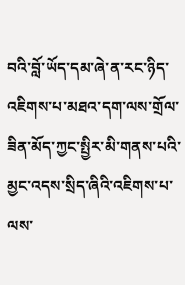བའི་བློ་ཡོད་དམ་ཞེ་ན་རང་ཉིད་འཇིགས་པ་མཐའ་དག་ལས་གྲོལ་ཟིན་མོད་ཀྱང་སྤྱིར་མི་གནས་པའི་མྱང་འདས་སྲིད་ཞིའི་འཇིགས་པ་ལས་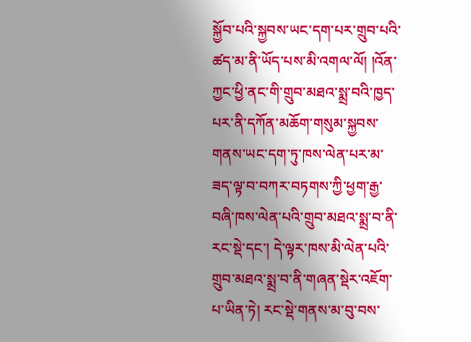སྐྱོབ་པའི་སྐྱབས་ཡང་དག་པར་གྲུབ་པའི་ཚད་མ་ནི་ཡོད་པས་མི་འགལ་ལོ། །འོན་ཀྱང་ཕྱི་ནང་གི་གྲུབ་མཐའ་སྨྲ་བའི་ཁྱད་པར་ནི་དཀོན་མཆོག་གསུམ་སྐྱབས་གནས་ཡང་དག་ཏུ་ཁས་ལེན་པར་མ་ཟད་ལྟ་བ་བཀར་བཏགས་ཀྱི་ཕྱག་རྒྱ་བཞི་ཁས་ལེན་པའི་གྲུབ་མཐའ་སྨྲ་བ་ནི་རང་སྡེ་དང་། དེ་ལྟར་ཁས་མི་ལེན་པའི་གྲུབ་མཐའ་སྨྲ་བ་ནི་གཞན་སྡེར་འཇོག་པ་ཡིན་ཏེ། རང་སྡེ་གནས་མ་བུ་བས་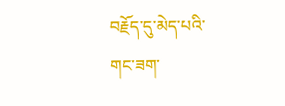བརྗོད་དུ་མེད་པའི་གང་ཟག་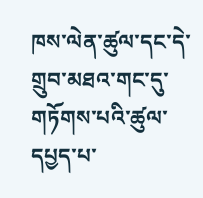ཁས་ལེན་ཚུལ་དང་དེ་གྲུབ་མཐའ་གང་དུ་གཏོགས་པའི་ཚུལ་དཔྱད་པ་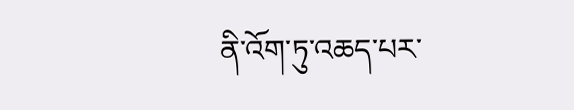ནི་འོག་ཏུ་འཆད་པར་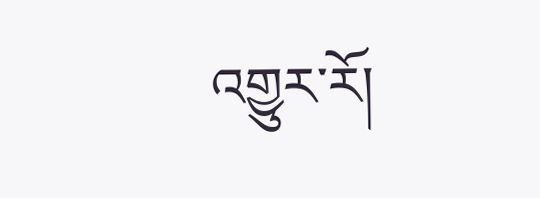འགྱུར་རོ།